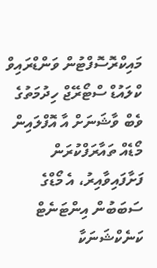މައިކްރޮސޮފްޓުން ވަންޑްރައިވް ކްލައުޑް ސްޓޯރޭޖް ހިދުމަތުގެ ވެބް ވާޝަނަށް އާ އޮފްލައިން މޯޑެއް ތައާރަފްކުރަން ފަށާފައިވާއިރު، އެ މޯޑްގެ ސަބަބުން އިންޓަނެޓް ކަނެކްޝަނަކާ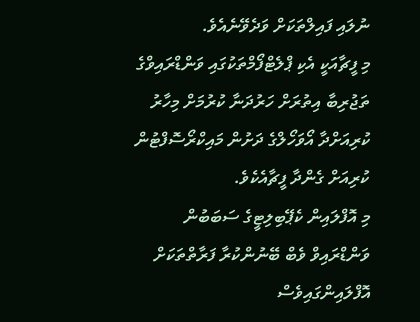ނުލައި ފައިލްތަކަށް ވަދެވޭނެއެވެ.
މި ފީޗާއަކީ އެކި ޕްލެޓްފޯމްތަކުގައި ވަންޑްރައިވްގެ ތަޖުރިބާ އިތުރަށް ހަރުދަނާ ކުރުމަށް މިހާރު ކުރިއަށްދާ އޯވަހޯލްގެ ދަށުން މައިކްރޯސޮފްޓުން ކުރިއަށް ގެންދާ ފީޗާއެކެވެ.
މި އޮފްލައިން ކެޕޭބިލިޓީގެ ސަބަބުން ވަންޑްރައިވް ވެބް ބޭނުންކުރާ ފަރާތްތަކަށް އޮފްލައިންގައިވެސް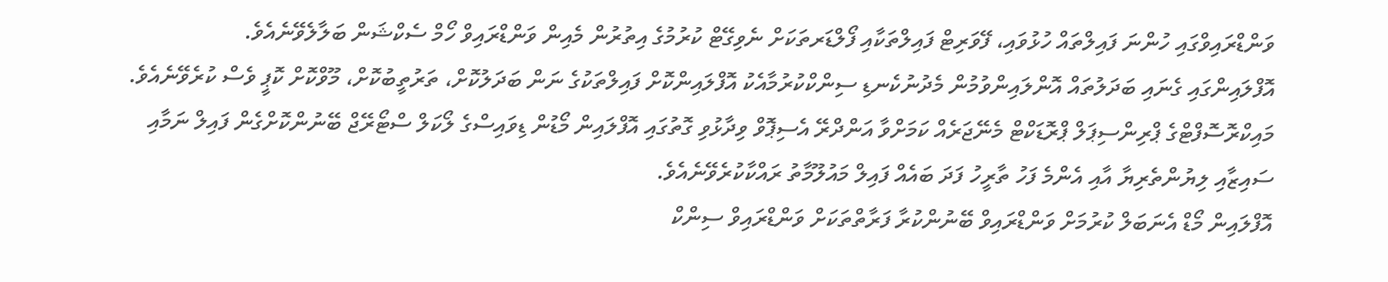ވަންޑްރައިވްގައި ހުންނަ ފައިލްތައް ހުޅުވައި، ފޭވަރިޓް ފައިލްތަކާއި ފޯލްޑަރތަކަށް ނެވިގޭޓް ކުރުމުގެ އިތުރުން މެއިން ވަންޑްރައިވް ހޯމް ސެކްޝަން ބަލާލެވޭނެއެވެ.
އޮފްލައިންގައި ގެނައި ބަދަލުތައް އޮންލައިންވުމުން މެދުނުކެނޑި ސިންކްކުރުމާއެކު އޮފްލައިންކޮށް ފައިލްތަކުގެ ނަން ބަދަލުކޮށް، ތަރުތީބުކޮށް، މޫވްކޮށް ކޮޕީ ވެސް ކުރެވޭނެއެވެ.
މައިކްރޮސޮފްޓްގެ ޕްރިންސިޕަލް ޕްރޮޑަކްޓް މެނޭޖަރެއް ކަމަށްވާ އަންދްރޭ އެސިޕޮވް ވިދާޅުވި ގޮތުގައި އޮފްލައިން މޯޑުން ޑިވައިސްގެ ލޯކަލް ސްޓޯރޭޖް ބޭނުންކޮށްގެން ފައިލް ނަމާއި ސައިޒާއި ލިޔުންތެރިޔާ އާއި އެންމެ ފަހު ތާރީހު ފަދަ ބައެއް ފައިލް މައުލޫމާތު ރައްކާކުރެވޭނެއެވެ.
އޮފްލައިން މޯޑް އެނަބަލް ކުރުމަށް ވަންޑްރައިވް ބޭނުންކުރާ ފަރާތްތަކަށް ވަންޑްރައިވް ސިންކް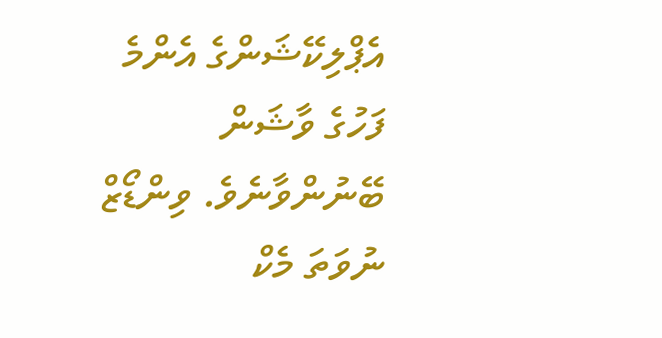އެޕްލިކޭޝަންގެ އެންމެ ފަހުގެ ވާޝަން ބޭނުންވާނެވެ. ވިންޑޯޒް ނުވަތަ މެކް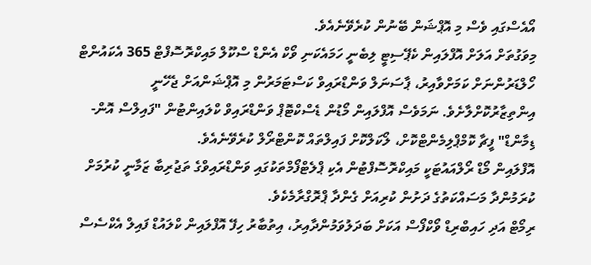އޯއެސްގައި ވެސް މި އޮޕްޝަން ބޭނުން ކުރެވޭނެއެވެ.
މިވަގުތަށް އަލަށް އޮފްލައިން ކެޕޭސިޓީ ލިބެނީ ހަމައެކަނި ވޯކް އެންޑް ސްކޫލް މައިކްރޮސޮފްޓް 365 އެކައުންޓް ހޯލްޑަރުންނަށް ކަމަށްވާއިރު، ޕާސަނަލް ވަންޑްރައިވް ކަސްޓަމަރުން މި އޮޕްޝަންއަށް ޖެހޭނީ އިންތިޒާރުކޮށްލާށެވެ. ނަމަވެސް އޮފްލައިން މޯޑުން ޑެސްކްޓޮޕް ވަންޑްރައިވް ކްލައިންޓުން "ފައިލްސް އޮން-ޑިމާންޑް" ފީޗާ ކޮމްޕްލިމެންޓްކޮށް، ލޯކަލްކޮށް ފައިލްތައް ކޮންޓްރޯލް ކުރެވޭނެއެވެ.
އޮފްލައިން މޯޑް ރޯލްއައުޓަކީ މައިކްރޮސޮފްޓުން އެކި ޕްލެޓްފޯމްތަކުގައި ވަންޑްރައިވްގެ ތަޖުރިބާ ޒަމާނީ ކުރުމަށް ކުރަމުންދާ މަސައްކަތުގެ ދަށުން ކުރިއަށް ގެންދާ ޕްރޮގްރާމެކެވެ.
ރިމޯޓް އަދި ހައިބްރިޑް ވޯކްފޯސް އަކަށް ބަދަލުވަމުންދާއިރު، އިތުބާރު ހިފޭ އޮފްލައިން ކްލައުޑް ފައިލް އެކްސެސް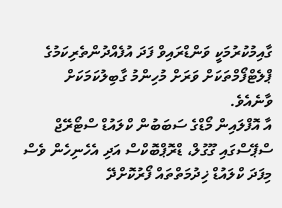ގާއިމުކުރުމަކީ ވަންޑްރައިވް ފަދަ އުފެއްދުންތެރިކަމުގެ ޕްލެޓްފޯމްތަކަށް ވަރަށް މުހިންމު ގާބިލުކަމަކަށް ވާނެއެވެ.
އާ އޮފްލައިން މޯޑްގެ ސަބަބުން ކްލައުޑް ސްޓޯރޭޖް ސްޕޭސްގައި ގޫގުލް، ޑްރޮޕްބޮކްސް އަދި އެހެނިހެން ވެސް މިފަދަ ކްލައުޑް ޚިދުމަތްތައް ފޯރުކޮށްދޭ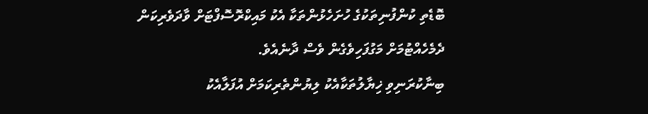ބޮޑެތި ކުންފުނިތަކުގެ ހުށަހެޅުންތަކާ އެކު މައިކްރޮސޮފްޓަށް ވާދަވެރިކަން ދެމެހެއްޓުމަށް މަގުފަހިވެގެން ވެސް ދާނެއެވެ.
ބިނާކުރަނިވި ޚިޔާލުތަކާއެކު ލިޔުންތެރިކަމަށް އުފަލާއެކު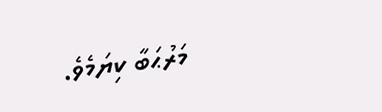މަރުޙަބާ ކިޔަމެވެ.